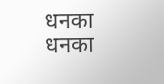धनका
धनका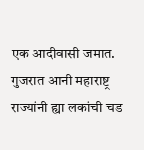एक आदीवासी जमात. गुजरात आनी महाराष्ट्र राज्यांनी ह्या लकांची चड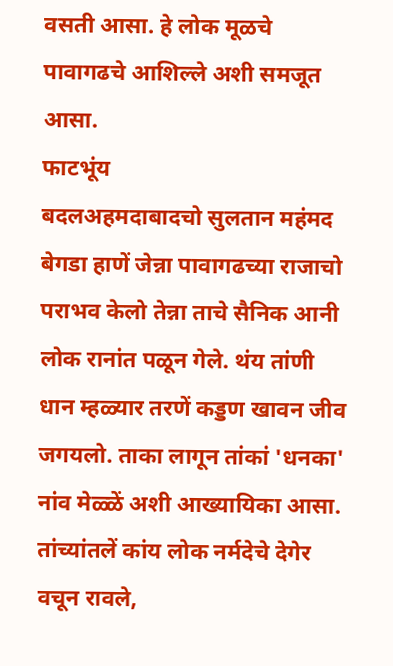वसती आसा. हे लोक मूळचे पावागढचे आशिल्ले अशी समजूत आसा.
फाटभूंय
बदलअहमदाबादचो सुलतान महंमद बेगडा हाणें जेन्ना पावागढच्या राजाचो पराभव केलो तेन्ना ताचे सैनिक आनी लोक रानांत पळून गेले. थंय तांणी धान म्हळ्यार तरणें कड्डण खावन जीव जगयलो. ताका लागून तांकां 'धनका' नांव मेळ्ळें अशी आख्यायिका आसा. तांच्यांतलें कांय लोक नर्मदेचे देगेर वचून रावले,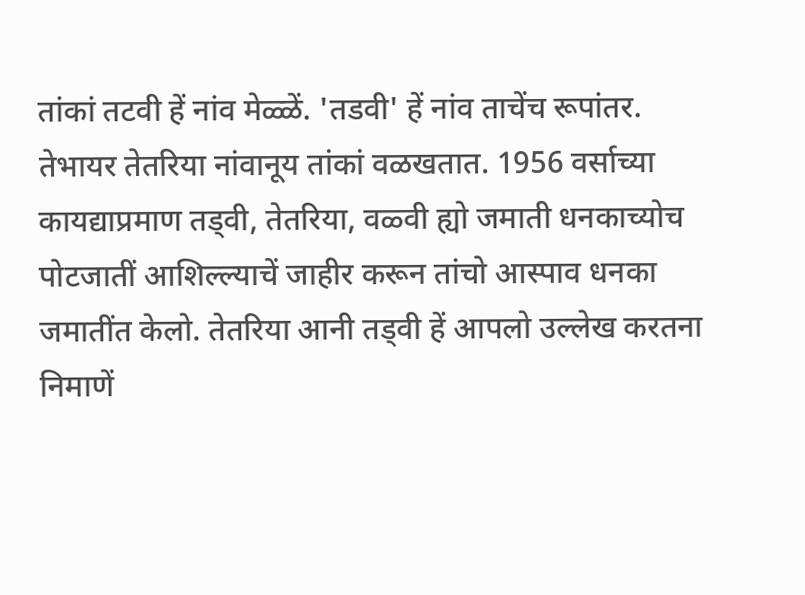तांकां तटवी हें नांव मेळ्ळें. 'तडवी' हें नांव ताचेंच रूपांतर. तेभायर तेतरिया नांवानूय तांकां वळखतात. 1956 वर्साच्या कायद्याप्रमाण तड्वी, तेतरिया, वळ्वी ह्यो जमाती धनकाच्योच पोटजातीं आशिल्ल्याचें जाहीर करून तांचो आस्पाव धनका जमातींत केलो. तेतरिया आनी तड्वी हें आपलो उल्लेख करतना निमाणें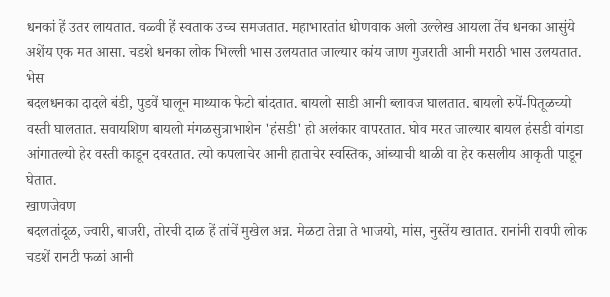धनकां हें उतर लायतात. वळ्वी हें स्वताक उच्च समजतात. महाभारतांत धोणवाक अलो उल्लेख आयला तेंच धनका आसुंये अशेंय एक मत आसा. चडशे धनका लोक भिल्ली भास उलयतात जाल्यार कांय जाण गुजराती आनी मराठी भास उलयतात.
भेस
बदलधनका दादले बंडी, पुडवें घालून माथ्याक फेटो बांदतात. बायलो साडी आनी ब्लावज घालतात. बायलो रुपें-पितूळच्यो वस्ती घालतात. सवायशिण बायलो मंगळसुत्राभाशेन 'हंसडी' हो अलंकार वापरतात. घोव मरत जाल्यार बायल हंसडी वांगडा आंगातल्यो हेर वस्ती काडून दवरतात. त्यो कपलाचेर आनी हाताचेर स्वस्तिक, आंब्याची थाळी वा हेर कसलीय आकृती पाडून घेतात.
खाणजेवण
बदलतांदूळ, ज्वारी, बाजरी, तोरची दाळ हें तांचें मुखेल अन्न. मेळटा तेन्ना ते भाजयो, मांस, नुस्तेंय खातात. रानांनी रावपी लोक चडशें रानटी फळां आनी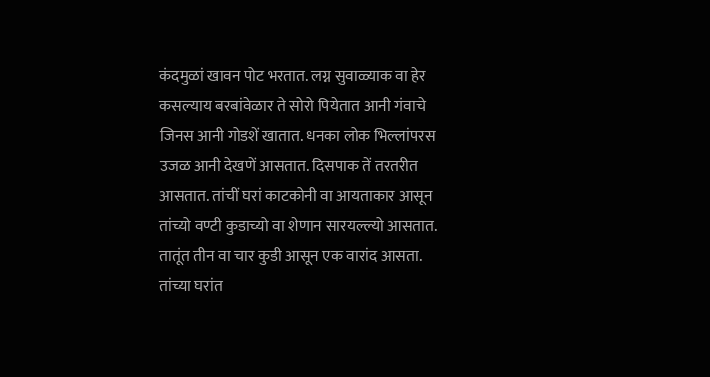कंदमुळां खावन पोट भरतात. लग्न सुवाळ्याक वा हेर कसल्याय बरबांवेळार ते सोरो पियेतात आनी गंवाचे जिनस आनी गोडशें खातात. धनका लोक भिल्लांपरस उजळ आनी देखणें आसतात. दिसपाक तें तरतरीत आसतात. तांचीं घरां काटकोनी वा आयताकार आसून तांच्यो वण्टी कुडाच्यो वा शेणान सारयल्ल्यो आसतात. तातूंत तीन वा चार कुडी आसून एक वारांद आसता. तांच्या घरांत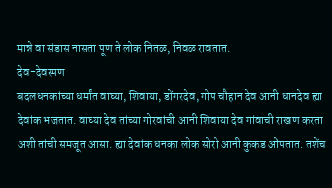मान्ने वा संडास नासता पूण ते लोक नितळ, निवळ रावतात.
देव-देवस्पण
बदलधनकांच्या धर्मांत वाघ्या, शिवाया, डोंगरदेव, गोप चौहान देव आनी धानदेव ह्या देवांक भजतात. वाघ्या देव तांच्या गोरवांची आनी शिवाया देव गांवाची राखण करता अशी तांची समजूत आसा. ह्या देवांक धनका लोक सोरो आनी कुकड ओंपतात. तशेंच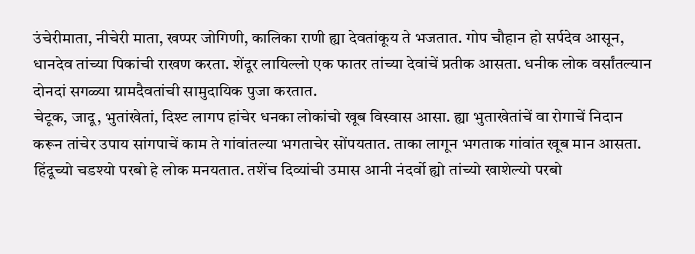उंचेरीमाता, नीचेरी माता, खप्पर जोगिणी, कालिका राणी ह्या देवतांकूय ते भजतात. गोप चौहान हो सर्पदेव आसून, धानदेव तांच्या पिकांची राखण करता. शेंदूर लायिल्लो एक फातर तांच्या देवांचें प्रतीक आसता. धनीक लोक वर्सांतल्यान दोनदां सगळ्या ग्रामदैवतांची सामुदायिक पुजा करतात.
चेटूक, जादू, भुतांखेतां, दिश्ट लागप हांचेर धनका लोकांचो खूब विस्वास आसा. ह्या भुताखेतांचें वा रोगाचें निदान करून तांचेर उपाय सांगपाचें काम ते गांवांतल्या भगताचेर सोंपयतात. ताका लागून भगताक गांवांत खूब मान आसता. हिंदूच्यो चडश्यो परबो हे लोक मनयतात. तशेंच दिव्यांची उमास आनी नंदर्वो ह्यो तांच्यो खाशेल्यो परबो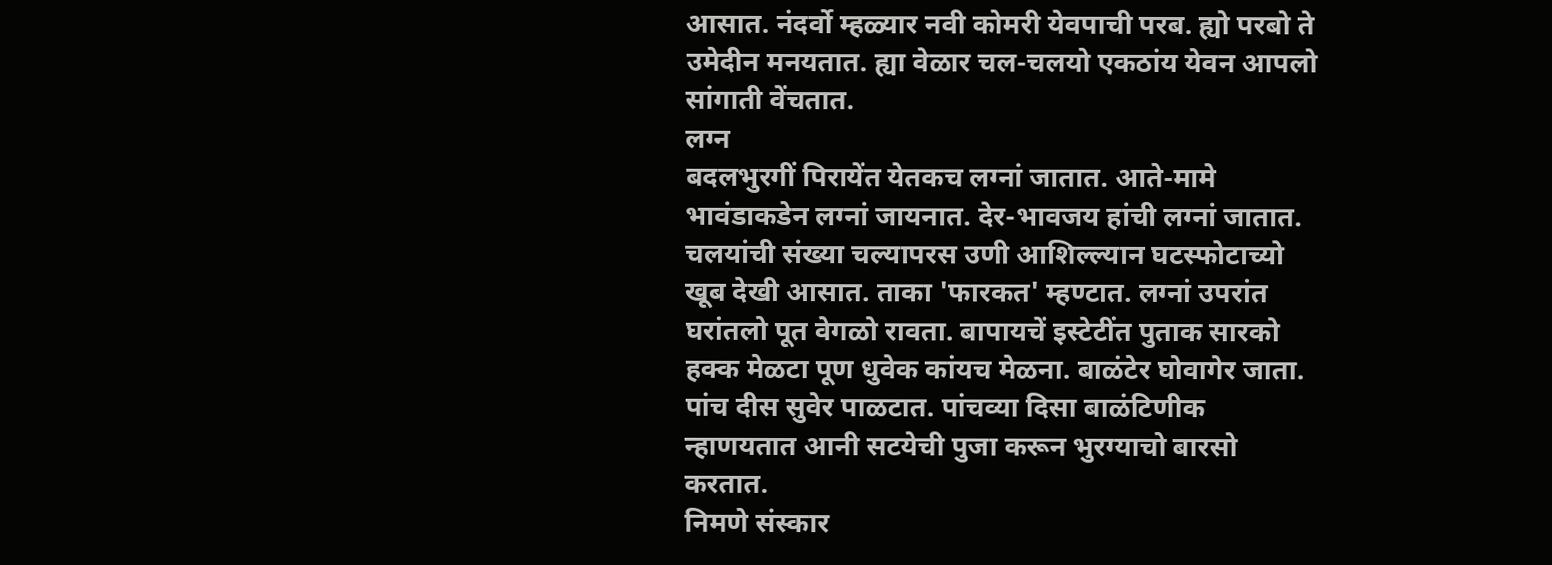आसात. नंदर्वो म्हळ्यार नवी कोमरी येवपाची परब. ह्यो परबो ते उमेदीन मनयतात. ह्या वेळार चल-चलयो एकठांय येवन आपलो सांगाती वेंचतात.
लग्न
बदलभुरगीं पिरायेंत येतकच लग्नां जातात. आते-मामे भावंडाकडेन लग्नां जायनात. देर-भावजय हांची लग्नां जातात. चलयांची संख्या चल्यापरस उणी आशिल्ल्यान घटस्फोटाच्यो खूब देखी आसात. ताका 'फारकत' म्हण्टात. लग्नां उपरांत घरांतलो पूत वेगळो रावता. बापायचें इस्टेटींत पुताक सारको हक्क मेळटा पूण धुवेक कांयच मेळना. बाळंटेर घोवागेर जाता. पांच दीस सुवेर पाळटात. पांचव्या दिसा बाळंटिणीक न्हाणयतात आनी सटयेची पुजा करून भुरग्याचो बारसो करतात.
निमणे संस्कार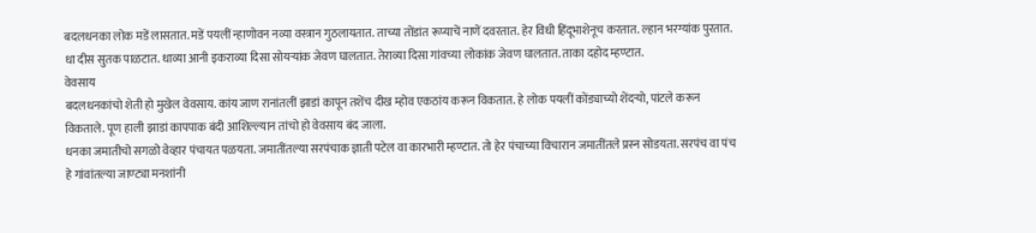बदलधनका लोक मडें लासतात. मडें पयलीं न्हाणोवन नव्या वस्त्रान गुठलायतात. ताच्या तोंडांत रूप्याचें नाणें दवरतात. हेर विधी हिंदूभाशेनूच करतात. ल्हान भरग्यांक पुरतात. धा दीस सुतक पाळटात. धाव्या आनी इकराव्या दिसा सोयऱ्यांक जेवण घालतात. तेराव्या दिसा गांवच्या लोकांक जेवण घालतात. ताका दहोद म्हण्टात.
वेवसाय
बदलधनकांचो शेती हो मुखेल वेवसाय. कांय जाण रानांतलीं झाडां कापून तशेंच दीख म्होव एकठांय करून विकतात. हे लोक पयलीं कोंड्याच्यो शेंदऱ्यो, पांटले करून विकताले. पूण हाली झाडां कापपाक बंदी आशिल्ल्यान तांचो हो वेवसाय बंद जाला.
धनका जमातीचो सगळो वेव्हार पंचायत पळयता. जमातींतल्या सरपंचाक ज्ञाती पटेल वा कारभारी म्हण्टात. तो हेर पंचाच्या विचारान जमातींतले प्रस्न सोडयता. सरपंच वा पंच हे गांवांतल्या जाण्ट्या मनशांनी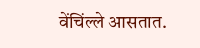वेंचिंल्ले आसतात.